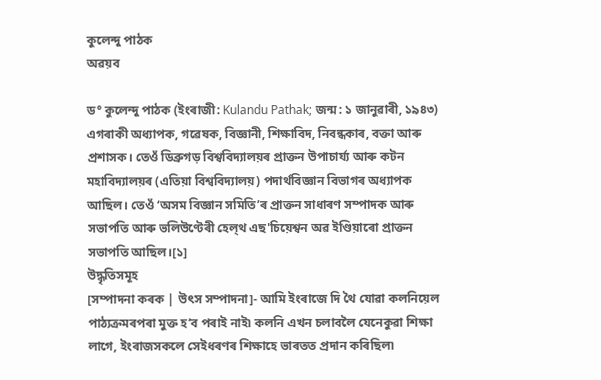কুলেন্দু পাঠক
অৱয়ব

ড° কুলেন্দু পাঠক (ইংৰাজী: Kulandu Pathak; জন্ম: ১ জানুৱাৰী, ১৯৪৩) এগৰাকী অধ্যাপক, গৱেষক, বিজ্ঞানী, শিক্ষাবিদ, নিবন্ধকাৰ, বক্তা আৰু প্ৰশাসক। তেওঁ ডিব্ৰুগড় বিশ্ববিদ্যালয়ৰ প্ৰাক্তন উপাচাৰ্য্য আৰু কটন মহাবিদ্যালয়ৰ (এতিয়া বিশ্ববিদ্যালয়) পদাৰ্থবিজ্ঞান বিভাগৰ অধ্যাপক আছিল। তেওঁ ‘অসম বিজ্ঞান সমিতি’ৰ প্ৰাক্তন সাধাৰণ সম্পাদক আৰু সভাপতি আৰু ভলিউণ্টেৰী হেল্থ এছ'চিয়েশ্বন অৱ ইণ্ডিয়াৰো প্ৰাক্তন সভাপতি আছিল।[১]
উদ্ধৃতিসমূহ
[সম্পাদনা কৰক | উৎস সম্পাদনা]- আমি ইংৰাজে দি থৈ যোৱা কলনিয়েল পাঠ্যক্ৰমৰপৰা মুক্ত হ’ব পৰাই নাই৷ কলনি এখন চলাবলৈ যেনেকুৱা শিক্ষা লাগে, ইংৰাজসকলে সেইধৰণৰ শিক্ষাহে ভাৰতত প্ৰদান কৰিছিল৷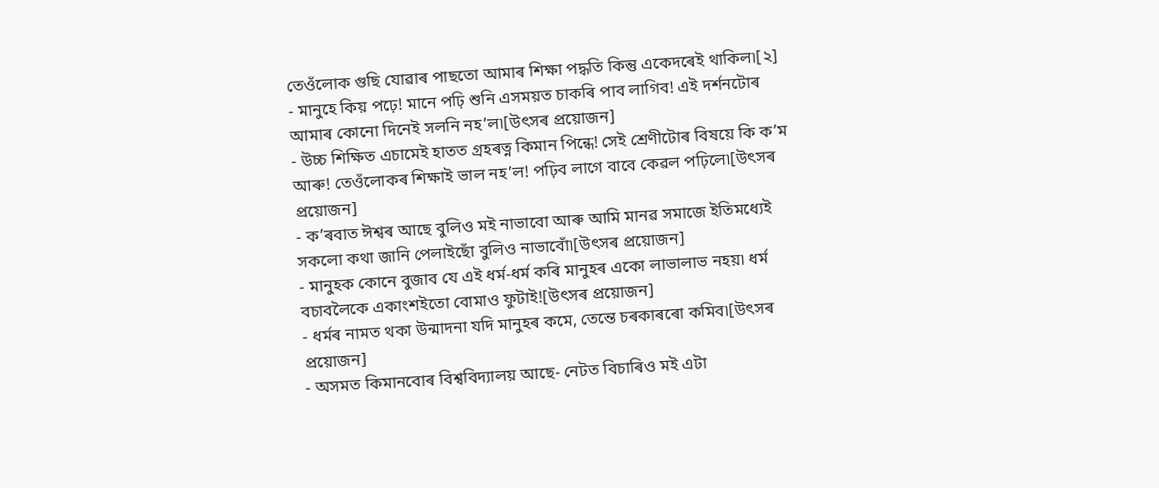তেওঁলোক গুছি যোৱাৰ পাছতো আমাৰ শিক্ষা পদ্ধতি কিন্তু একেদৰেই থাকিল৷[২]
- মানুহে কিয় পঢ়ে! মানে পঢ়ি শুনি এসময়ত চাকৰি পাব লাগিব! এই দৰ্শনটোৰ আমাৰ কোনো দিনেই সলনি নহ’ল৷[উৎসৰ প্ৰয়োজন]
- উচ্চ শিক্ষিত এচামেই হাতত গ্ৰহৰত্ন কিমান পিন্ধে! সেই শ্ৰেণীটোৰ বিষয়ে কি ক’ম আৰু! তেওঁলোকৰ শিক্ষাই ভাল নহ’ল! পঢ়িব লাগে বাবে কেৱল পঢ়িলে৷[উৎসৰ প্ৰয়োজন]
- ক’ৰবাত ঈশ্বৰ আছে বুলিও মই নাভাবো আৰু আমি মানৱ সমাজে ইতিমধ্যেই সকলো কথা জানি পেলাইছোঁ বুলিও নাভাবোঁ৷[উৎসৰ প্ৰয়োজন]
- মানুহক কোনে বুজাব যে এই ধৰ্ম-ধৰ্ম কৰি মানুহৰ একো লাভালাভ নহয়৷ ধৰ্ম বচাবলৈকে একাংশইতো বোমাও ফুটাই![উৎসৰ প্ৰয়োজন]
- ধৰ্মৰ নামত থকা উন্মাদনা যদি মানুহৰ কমে, তেন্তে চৰকাৰৰো কমিব৷[উৎসৰ প্ৰয়োজন]
- অসমত কিমানবোৰ বিশ্ববিদ্যালয় আছে- নেটত বিচাৰিও মই এটা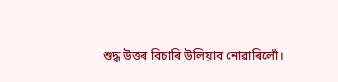শুদ্ধ উত্তৰ বিচাৰি উলিয়াব নোৱাৰিলোঁ।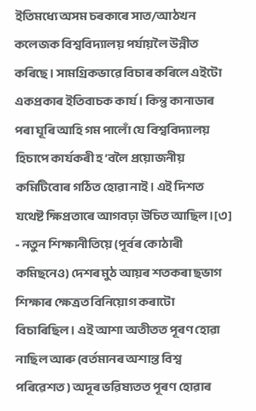ইতিমধ্যে অসম চৰকাৰে সাত/আঠখন কলেজক বিশ্ববিদ্যালয় পৰ্যায়লৈ উন্নীত কৰিছে। সামগ্ৰিকভাৱে বিচাৰ কৰিলে এইটো একপ্ৰকাৰ ইতিবাচক কাৰ্য। কিন্তু কানাডাৰ পৰা ঘূৰি আহি গম পালোঁ যে বিশ্ববিদ্যালয় হিচাপে কাৰ্যকৰী হ’বলৈ প্ৰয়োজনীয় কমিটিবোৰ গঠিত হোৱা নাই। এই দিশত যথেষ্ট ক্ষিপ্ৰতাৰে আগবঢ়া উচিত আছিল।[৩]
- নতুন শিক্ষানীতিয়ে (পূৰ্বৰ কোঠাৰী কমিছনেও) দেশৰ মুঠ আয়ৰ শতকৰা ছভাগ শিক্ষাৰ ক্ষেত্ৰত বিনিয়োগ কৰাটো বিচাৰিছিল। এই আশা অতীতত পূৰণ হোৱা নাছিল আৰু (বৰ্তমানৰ অশান্ত বিশ্ব পৰিৱেশত) অদূৰ ভৱিষ্যতত পূৰণ হোৱাৰ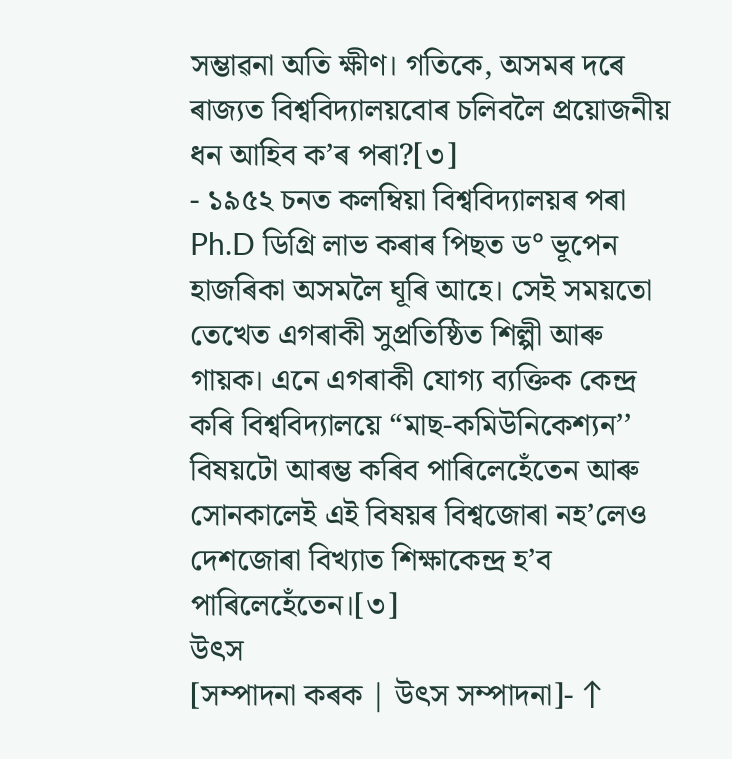সম্ভাৱনা অতি ক্ষীণ। গতিকে, অসমৰ দৰে ৰাজ্যত বিশ্ববিদ্যালয়বোৰ চলিবলৈ প্ৰয়োজনীয় ধন আহিব ক’ৰ পৰা?[৩]
- ১৯৫২ চনত কলম্বিয়া বিশ্ববিদ্যালয়ৰ পৰা Ph.D ডিগ্ৰি লাভ কৰাৰ পিছত ড° ভূপেন হাজৰিকা অসমলৈ ঘূৰি আহে। সেই সময়তো তেখেত এগৰাকী সুপ্ৰতিষ্ঠিত শিল্পী আৰু গায়ক। এনে এগৰাকী যোগ্য ব্যক্তিক কেন্দ্ৰ কৰি বিশ্ববিদ্যালয়ে “মাছ-কমিউনিকেশ্যন’’ বিষয়টো আৰম্ভ কৰিব পাৰিলেহেঁতেন আৰু সোনকালেই এই বিষয়ৰ বিশ্বজোৰা নহ’লেও দেশজোৰা বিখ্যাত শিক্ষাকেন্দ্ৰ হ’ব পাৰিলেহেঁতেন।[৩]
উৎস
[সম্পাদনা কৰক | উৎস সম্পাদনা]- ↑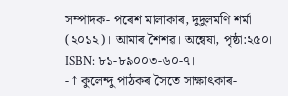সম্পাদক- পৰেশ মালাকাৰ, দুদুলমণি শৰ্মা (২০১২)। আমাৰ শৈশৱ। অন্বেষা, পৃষ্ঠা:২৫০। ISBN: ৮১-৮৯০০৩-৬০-৭।
- ↑ কুলেন্দু পাঠকৰ সৈতে সাক্ষাৎকাৰ-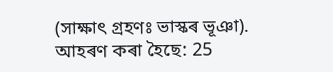(সাক্ষাৎ গ্ৰহণঃ ভাস্কৰ ভূঞা). আহৰণ কৰা হৈছে: 25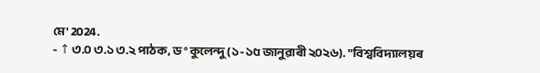মে' 2024.
- ↑ ৩.০ ৩.১ ৩.২ পাঠক, ড° কুলেন্দু (১-১৫ জানুৱাৰী ২০২৬). "বিশ্ববিদ্যালয়ৰ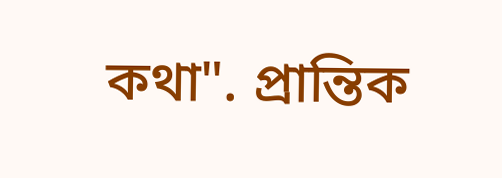কথা". প্ৰান্তিক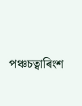পঞ্চচত্বাৰিংশ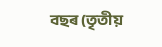বছৰ (তৃতীয়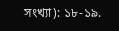সংখ্যা): ১৮-১৯.